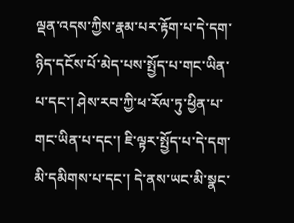ལྡན་འདས་ཀྱིས་རྣམ་པར་རྟོག་པ་དེ་དག་ཉིད་དངོས་པོ་མེད་པས་སྤྱོད་པ་གང་ཡིན་པ་དང་། ཤེས་རབ་ཀྱི་ཕ་རོལ་ཏུ་ཕྱིན་པ་གང་ཡིན་པ་དང་། ཇི་ལྟར་སྤྱོད་པ་དེ་དག་མི་དམིགས་པ་དང་། དེ་ནས་ཡང་མི་སྣང་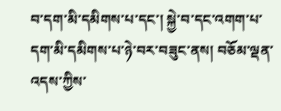བ་དག་མི་དམིགས་པ་དང་། སྐྱེ་བ་དང་འགག་པ་དག་མི་དམིགས་པ་ཉེ་བར་བཟུང་ནས། བཅོམ་ལྡན་འདས་ཀྱིས་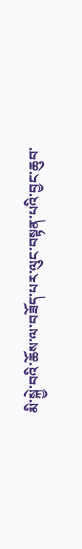མི་སྐྱེ་བའི་ཆོས་ལ་བཟོད་པར་ལུང་བསྟན་པའི་བྱང་ཆུབ་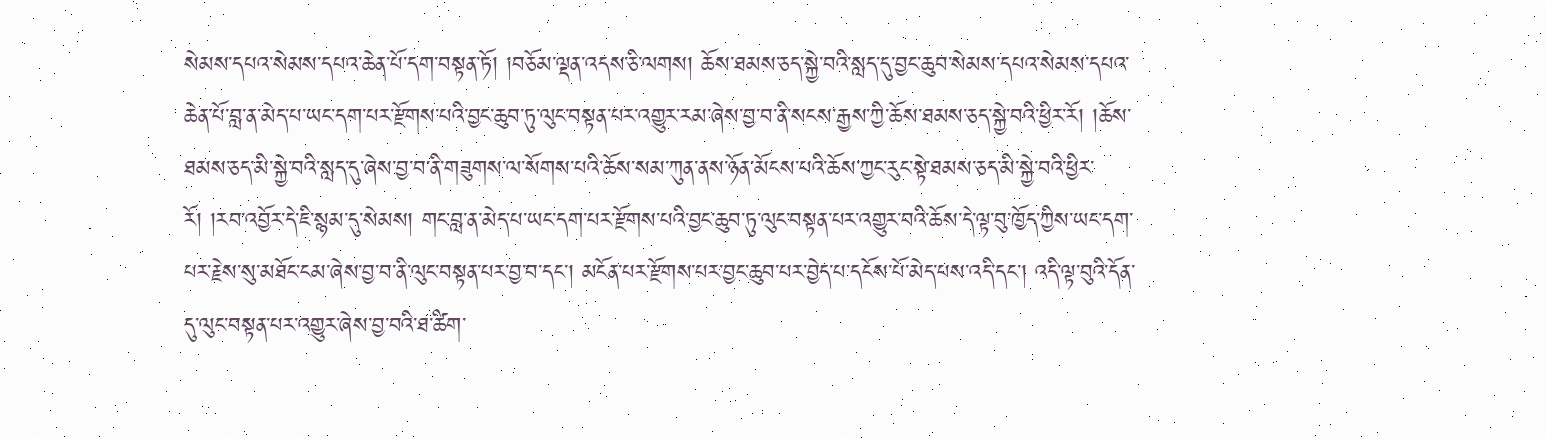སེམས་དཔའ་སེམས་དཔའ་ཆེན་པོ་དག་བསྟན་ཏོ། །བཅོམ་ལྡན་འདས་ཅི་ལགས། ཆོས་ཐམས་ཅད་སྐྱེ་བའི་སླད་དུ་བྱང་ཆུབ་སེམས་དཔའ་སེམས་དཔའ་ཆེན་པོ་བླ་ན་མེད་པ་ཡང་དག་པར་རྫོགས་པའི་བྱང་ཆུབ་ཏུ་ལུང་བསྟན་པར་འགྱུར་རམ་ཞེས་བྱ་བ་ནི་སངས་རྒྱས་ཀྱི་ཆོས་ཐམས་ཅད་སྐྱེ་བའི་ཕྱིར་རོ། །ཆོས་ཐམས་ཅད་མི་སྐྱེ་བའི་སླད་དུ་ཞེས་བྱ་བ་ནི་གཟུགས་ལ་སོགས་པའི་ཆོས་སམ་ཀུན་ནས་ཉོན་མོངས་པའི་ཆོས་ཀྱང་རུང་སྟེ་ཐམས་ཅད་མི་སྐྱེ་བའི་ཕྱིར་རོ། །རབ་འབྱོར་དེ་ཇི་སྙམ་དུ་སེམས། གང་བླ་ན་མེད་པ་ཡང་དག་པར་རྫོགས་པའི་བྱང་ཆུབ་ཏུ་ལུང་བསྟན་པར་འགྱུར་བའི་ཆོས་དེ་ལྟ་བུ་ཁྱོད་ཀྱིས་ཡང་དག་པར་རྗེས་སུ་མཐོང་ངམ་ཞེས་བྱ་བ་ནི་ལུང་བསྟན་པར་བྱ་བ་དང་། མངོན་པར་རྫོགས་པར་བྱང་ཆུབ་པར་བྱེད་པ་དངོས་པོ་མེད་པས་འདི་དང་། འདི་ལྟ་བུའི་དོན་དུ་ལུང་བསྟན་པར་འགྱུར་ཞེས་བྱ་བའི་ཐ་ཚིག་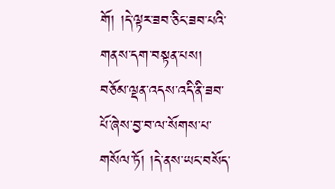གོ། །དེ་ལྟར་ཟབ་ཅིང་ཟབ་པའི་གནས་དག་བསྟན་པས། བཅོམ་ལྡན་འདས་འདི་ནི་ཟབ་པོ་ཞེས་བྱ་བ་ལ་སོགས་པ་གསོལ་ཏོ། །དེ་ནས་ཡང་བསོད་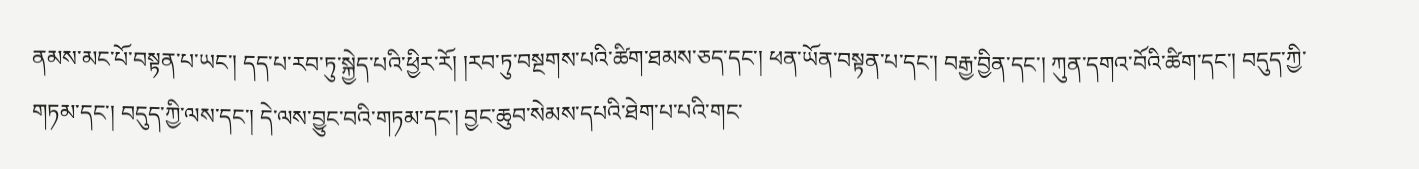ནམས་མང་པོ་བསྟན་པ་ཡང་། དད་པ་རབ་ཏུ་སྐྱེད་པའི་ཕྱིར་རོ། །རབ་ཏུ་བསྔགས་པའི་ཚིག་ཐམས་ཅད་དང་། ཕན་ཡོན་བསྟན་པ་དང་། བརྒྱ་བྱིན་དང་། ཀུན་དགའ་བོའི་ཚིག་དང་། བདུད་ཀྱི་གཏམ་དང་། བདུད་ཀྱི་ལས་དང་། དེ་ལས་བྱུང་བའི་གཏམ་དང་། བྱང་ཆུབ་སེམས་དཔའི་ཐེག་པ་པའི་གང་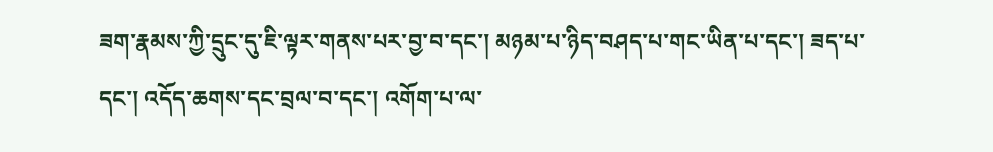ཟག་རྣམས་ཀྱི་དྲུང་དུ་ཇི་ལྟར་གནས་པར་བྱ་བ་དང་། མཉམ་པ་ཉིད་བཤད་པ་གང་ཡིན་པ་དང་། ཟད་པ་དང་། འདོད་ཆགས་དང་བྲལ་བ་དང་། འགོག་པ་ལ་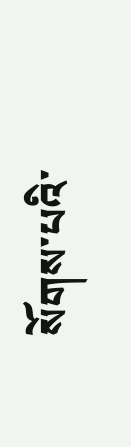སོགས་པའི་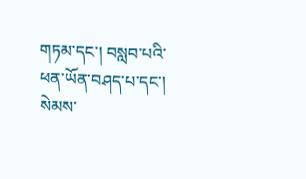གཏམ་དང་། བསླབ་པའི་ཕན་ཡོན་བཤད་པ་དང་། སེམས་